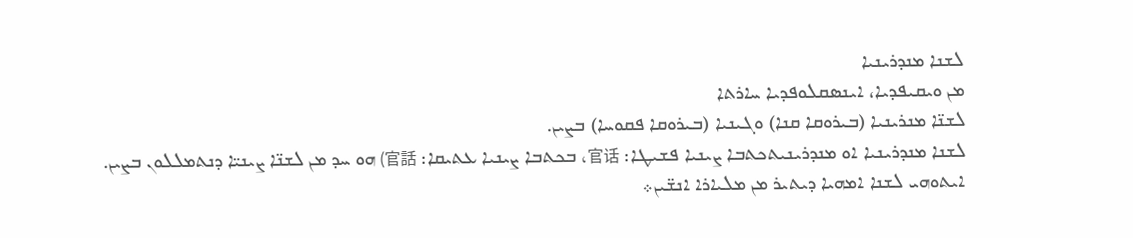ܠܫܢܐ ܡܢܕܪܝܢܝܐ
ܡܢ ܘܝܩܝܦܕܝܐ، ܐܝܢܣܩܠܘܦܕܝܐ ܚܐܪܬܐ
ܠܫܢ̈ܐ ܡܢܪܝܢܝܐ (ܒܝܪܘܩܐ ܩܢܐ) ܘܓܝܢܝܐ (ܒܝܪܘܩܐ ܦܩܘܚܐ) ܒܨܝܢ.
ܠܫܢܐ ܡܢܕܪܝܢܝܐ ܐܘ ܡܢܕܪܝܢܝܬܟܬܒܐ ܨܝܢܝܐ ܦܫܝܛܐ: 官话، ܒܟܬܒܐ ܨܝܢܝܐ ܥܬܝܩܐ: 官話) ܗܘ ܚܕ ܡܢ ܠܫܢ̈ܐ ܨܝܢܝ̈ܐ ܕܢܬܡܠܠܘܢ ܒܨܝܢ. ܐܝܬܘܗܝ ܠܫܢܐ ܐܡܗܝܐ ܕܝܬܝܪ ܡܢ ܡܠܝܐܪܐ ܐܢܫ̈ܝܢ܀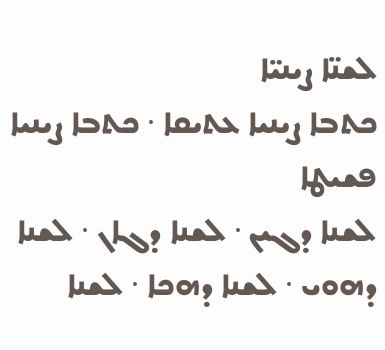ܠܫܢ̈ܐ ܨܝܢܝ̈ܐ
ܟܬܒܐ ܨܝܢܝܐ ܥܬܝܩܐ · ܟܬܒܐ ܨܝܢܝܐ ܦܫܝܛܐ
ܠܫܢܐ ܕܓܝܢ · ܠܫܢܐ ܕܓܐܢ · ܠܫܢܐ ܕܗܘܝ · ܠܫܢܐ ܕܗܟܐ · ܠܫܢܐ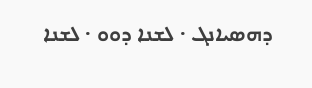ܕܗܣܝܐܢܓ · ܠܫܢܐ ܕܘܘ · ܠܫܢܐ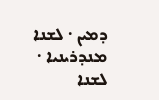ܕܡܝܢ · ܠܫܢܐ ܡܢܕܪܝܢܝܐ · ܠܫܢܐ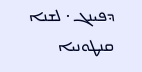ܕܦܝܢܓ · ܠܫܢܐ ܩܢܛܘܢܝܐ